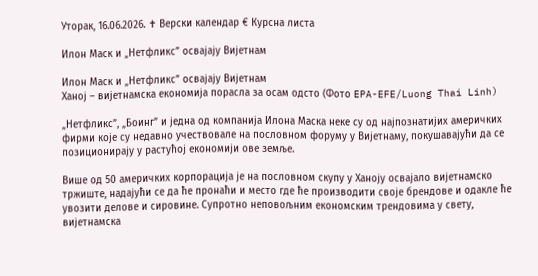Уторак, 16.06.2026. ✝ Верски календар € Курсна листа

Илон Маск и „Нетфликс” освајају Вијетнам

Илон Маск и „Нетфликс” освајају Вијетнам
Ханој – вијетнамска економија порасла за осам одсто (Фото EPA-EFE/Luong Thai Linh)

„Нетфликс”, „Боинг” и једна од компанија Илона Маска неке су од најпознатијих америчких фирми које су недавно учествовале на пословном форуму у Вијетнаму, покушавајући да се позиционирају у растућој економији ове земље.

Више од 50 америчких корпорација је на пословном скупу у Ханоју освајало вијетнамско тржиште, надајући се да ће пронаћи и место где ће производити своје брендове и одакле ће увозити делове и сировине. Супротно неповољним економским трендовима у свету, вијетнамска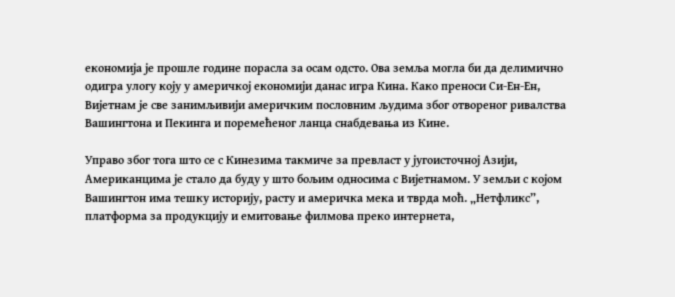економија је прошле године порасла за осам одсто. Ова земља могла би да делимично одигра улогу коју у америчкој економији данас игра Кина. Како преноси Си-Ен-Ен, Вијетнам је све занимљивији америчким пословним људима због отвореног ривалства Вашингтона и Пекинга и поремећеног ланца снабдевања из Кине.

Управо због тога што се с Кинезима такмиче за превласт у југоисточној Азији, Американцима је стало да буду у што бољим односима с Вијетнамом. У земљи с којом Вашингтон има тешку историју, расту и америчка мека и тврда моћ. „Нетфликс”, платформа за продукцију и емитовање филмова преко интернета,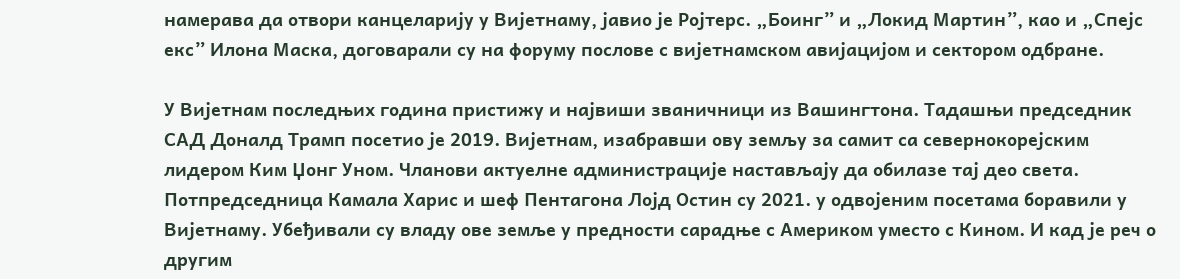намерава да отвори канцеларију у Вијетнаму, јавио је Ројтерс. „Боинг” и „Локид Мартин”, као и „Спејс екс” Илона Маска, договарали су на форуму послове с вијетнамском авијацијом и сектором одбране.

У Вијетнам последњих година пристижу и највиши званичници из Вашингтона. Тадашњи председник САД Доналд Трамп посетио је 2019. Вијетнам, изабравши ову земљу за самит са севернокорејским лидером Ким Џонг Уном. Чланови актуелне администрације настављају да обилазе тај део света. Потпредседница Камала Харис и шеф Пентагона Лојд Остин су 2021. у одвојеним посетама боравили у Вијетнаму. Убеђивали су владу ове земље у предности сарадње с Америком уместо с Кином. И кад је реч о другим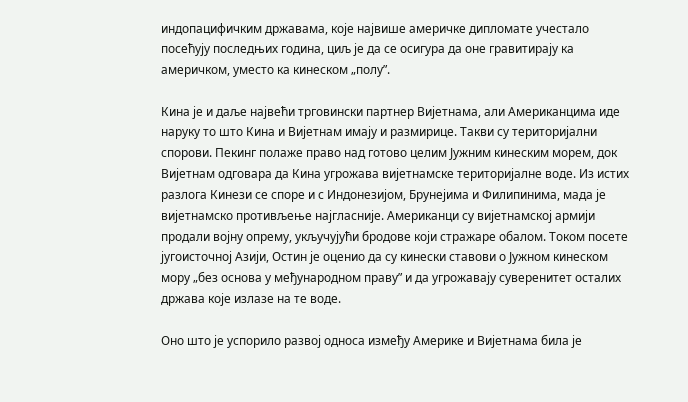индопацифичким државама, које највише америчке дипломате учестало посећују последњих година, циљ је да се осигура да оне гравитирају ка америчком, уместо ка кинеском „полу”.

Кина је и даље највећи трговински партнер Вијетнама, али Американцима иде наруку то што Кина и Вијетнам имају и размирице. Такви су територијални спорови. Пекинг полаже право над готово целим Јужним кинеским морем, док Вијетнам одговара да Кина угрожава вијетнамске територијалне воде. Из истих разлога Кинези се споре и с Индонезијом, Брунејима и Филипинима, мада је вијетнамско противљење најгласније. Американци су вијетнамској армији продали војну опрему, укључујући бродове који стражаре обалом. Током посете југоисточној Азији, Остин је оценио да су кинески ставови о Јужном кинеском мору „без основа у међународном праву” и да угрожавају суверенитет осталих држава које излазе на те воде.

Оно што је успорило развој односа између Америке и Вијетнама била је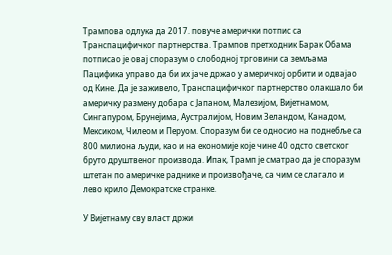Трампова одлука да 2017. повуче амерички потпис са Транспацифичког партнерства. Трампов претходник Барак Обама потписао је овај споразум о слободној трговини са земљама Пацифика управо да би их јаче држао у америчкој орбити и одвајао од Кине. Да је заживело, Транспацифичког партнерство олакшало би америчку размену добара с Јапаном, Малезијом, Вијетнамом, Сингапуром, Брунејима, Аустралијом, Новим Зеландом, Канадом, Мексиком, Чилеом и Перуом. Споразум би се односио на поднебље са 800 милиона људи, као и на економије које чине 40 одсто светског бруто друштвеног производа. Ипак, Трамп је сматрао да је споразум штетан по америчке раднике и произвођаче, са чим се слагало и лево крило Демократске странке.

У Вијетнаму сву власт држи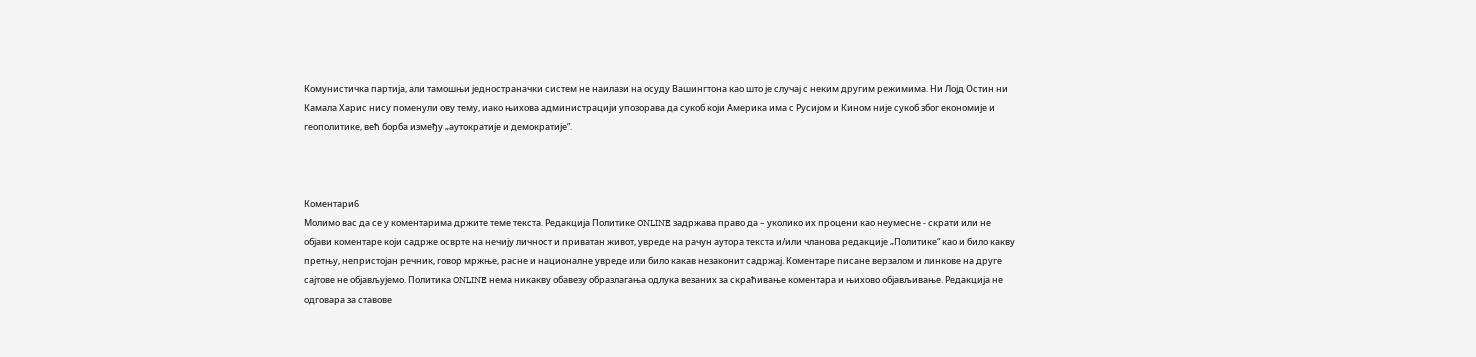Комунистичка партија, али тамошњи једностраначки систем не наилази на осуду Вашингтона као што је случај с неким другим режимима. Ни Лојд Остин ни Камала Харис нису поменули ову тему, иако њихова администрацији упозорава да сукоб који Америка има с Русијом и Кином није сукоб због економије и геополитике, већ борба између „аутократије и демократије”.



Коментари6
Молимо вас да се у коментарима држите теме текста. Редакција Политике ONLINE задржава право да – уколико их процени као неумесне - скрати или не објави коментаре који садрже осврте на нечију личност и приватан живот, увреде на рачун аутора текста и/или чланова редакције „Политике“ као и било какву претњу, непристојан речник, говор мржње, расне и националне увреде или било какав незаконит садржај. Коментаре писане верзалом и линкове на друге сајтове не објављујемо. Политика ONLINE нема никакву обавезу образлагања одлука везаних за скраћивање коментара и њихово објављивање. Редакција не одговара за ставове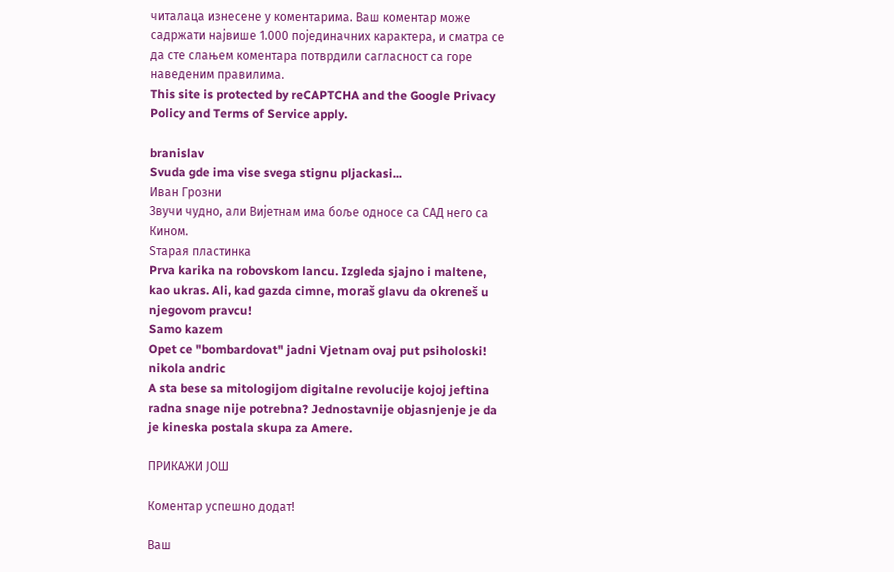читалаца изнесене у коментарима. Ваш коментар може садржати највише 1.000 појединачних карактера, и сматра се да сте слањем коментара потврдили сагласност са горе наведеним правилима.
This site is protected by reCAPTCHA and the Google Privacy Policy and Terms of Service apply.

branislav
Svuda gde ima vise svega stignu pljackasi...
Иван Грозни
Звучи чудно, али Вијетнам има боље односе са САД него са Кином.
Sтарая пластинка
Prva karika na robovskom lancu. Izgleda sjajno i maltene, kao ukras. Ali, kad gazda cimne, moraš glavu da okreneš u njegovom pravcu!
Samo kazem
Opet ce "bombardovat" jadni Vjetnam ovaj put psiholoski!
nikola andric
A sta bese sa mitologijom digitalne revolucije kojoj jeftina radna snage nije potrebna? Jednostavnije objasnjenje je da je kineska postala skupa za Amere.

ПРИКАЖИ ЈОШ

Комeнтар успeшно додат!

Ваш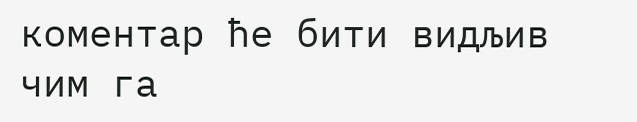комeнтар ћe бити видљив чим га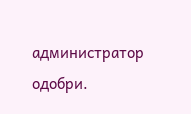администратор одобри.